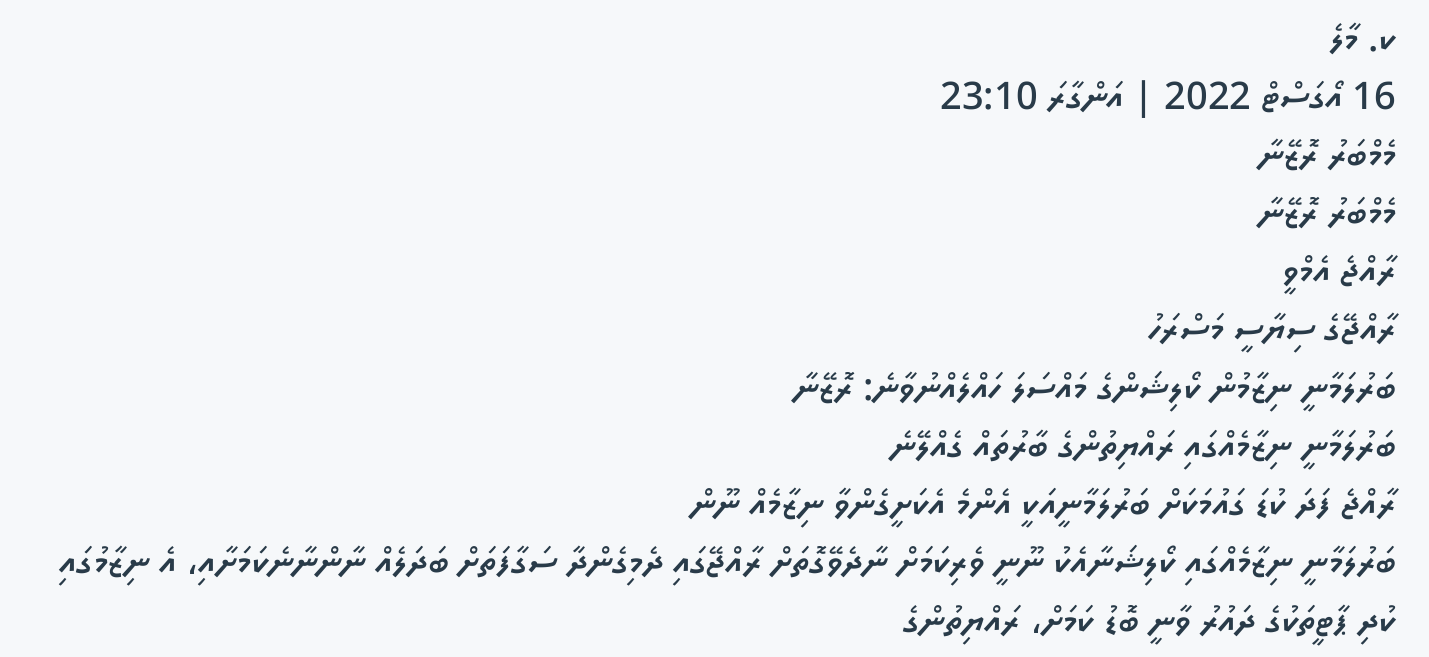ކ. މާލެ
16 އޯގަސްޓް 2022 | އަންގާރަ 23:10
މެމްބަރު ރޮޒޭނާ
މެމްބަރު ރޮޒޭނާ
ރާއްޖެ އެމްވީ
ރާއްޖޭގެ ސިޔާސީ މަސްރަހު
ބަރުލަމާނީ ނިޒާމުން ކޯލިޝަންގެ މައްސަލަ ހައްލެއްނުވާނެ: ރޮޒޭނާ
ބަރުލަމާނީ ނިޒާމެއްގައި ރައްޔިތުންގެ ބާރުތައް ގެއްލޭނެ
ރާއްޖެ ފަދަ ކުޑަ ގައުމަކަށް ބަރުލަމާނީއަކީ އެންމެ އެކަށީގެންވާ ނިޒާމެއް ނޫން
ބަރުލަމާނީ ނިޒާމެއްގައި ކޯލިޝަނާއެކު ނޫނީ ވެރިކަމަށް ނާދެވޭގޮތަށް ރާއްޖޭގައި ދެމިގެންދާ ސަގާފަތަށް ބަދަލެއް ނާންނާނެކަމަށާއި، އެ ނިޒާމުގައި ކުދި ޕާޓީތަކުގެ ދައުރު ވާނީ ބޮޑު ކަމަށް، ރައްޔިތުންގެ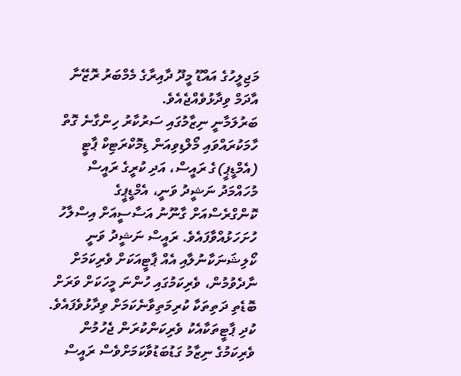މަޖިލީހުގެ އައްޑޫ މީދޫ ދާއިރާގެ މެމްބަރު ރޮޒޭނާ އާދަމް ވިދާޅުވެއްޖެއެވެ.
ބަރުލަމާނީ ނިޒާމުގައި ސަރުކާރު ހިންގާނެ ގޮތް ހާމަކުރައްވައި މޯލްޑިވިއަން ޑިމޮކްރަޓިކް ޕާޓީ (އެމްޑީޕީ)ގެ ރައީސް، އަދި ކުރީގެ ރައީސް މުހައްމަދު ނަޝީދު ވަނީ، އެމްޑީޕީގެ ކޮންގްރެސްއަށް ގާނޫނު އަސާސީއަށް އިސްލާހު ހުށަހަޅުއްވާފައެވެ. ރައީސް ނަޝީދު ވަނީ ކޯލިޝަނަކާނުލާއި އެއް ޕާޓީއަކަށް ވެރިކަމަށް ނާދެވުމުން، ވެރިކަމުގައި ހުންނަ މީހަކަށް ވަރަށް ބޮޑެތި ދަތިތަކާ ކުރިމަތިވާނެކަމަށް ވިދާޅުވެފައެވެ. ކުދި ޕާޓީތަކާއެކު ވެރިކަންކުރަން ޖެހުމުން ވެރިކަމުގެ ނިޒާމު ގަޑުބަޑުވާކަމަށްވެސް ރައީސް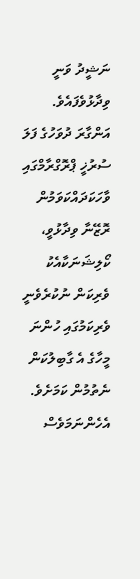ނަޝީދު ވަނީ ވިދާޅުވެފައެވެ.
އަންގާރަ ދުވަހުގެ ފަލަ ސުރުޚީ ޕްރޮގްރާމްގައި ވާހަކަދައްކަވަމުން ރޮޒޭނާ ވިދާޅުވީ، ކޯލިޝަނަކާއެކު ވެރިކަން ނުކުރެވެނީ ވެރިކަމުގައި ހުންނަ މީހާގެ އެ ގާބިލުކަން ނެތުމުން ކަމަށެވެ. އެހެންނަމަވެސް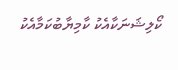ކޯލިޝަނަކާއެކު ކާމިޔާބުކަމާއެކު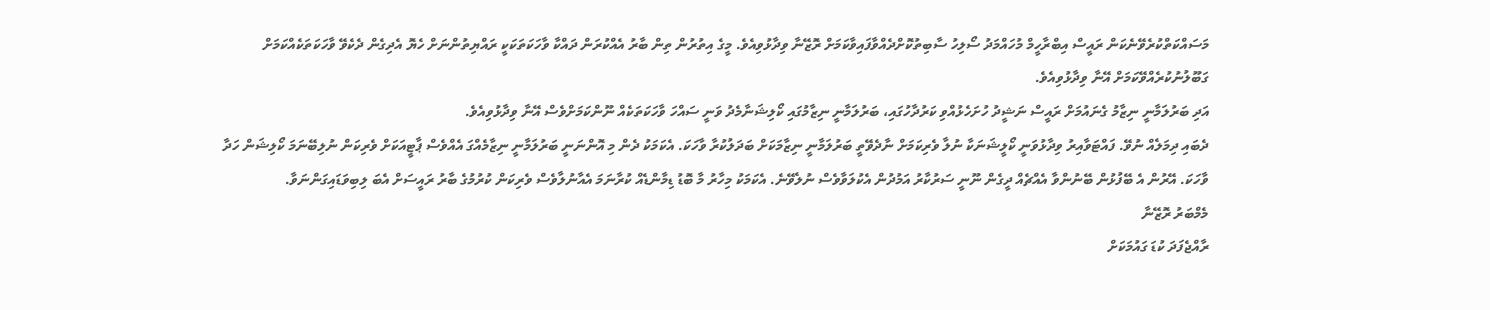މަސައްކަތްކުރެވޭނެކަން ރައީސް އިބްރާހީމް މުހައްމަދު ސޯލިހު ސާބިތުކޮށްދެއްވާފައިވާކަމަށް ރޮޒޭނާ ވިދާޅުވިއެވެ. މީގެ އިތުރުން ތިން ބާރު އެއްކުރަން ދައްކާ ވާހަކަތަކަކީ ރައްޔިތުންނަށް ހެޔޮ އެދިގެން ދެކެވޭ ވާހަކަތަކެއްކަމަށް ގަބޫލުނުކުރެއްވޭކަމަށް އޭނާ ވިދާޅުވިއެވެ.
އަދި ބަރުލަމާނީ ނިޒާމު ގެނައުމަށް ރައީސް ނަޝީދު ހުށަހެޅުއްވި ކަރުދާހުގައި، ބަރުލަމާނީ ނިޒާމުގައި ކޯލިޝަނާމެދު ވަނީ ސައްހަ ވާހަކަތަކެއް ނޫންކަމަށްވެސް އޭނާ ވިދާޅުވިއެވެ.
ދެބައި ދިމަލެއް ނުވޭ. ފައްޓަވާއިރު ވިދާޅުވަނީ ކޯލީޝަނަކާ ނުލާ ވެރިކަމަށް ނާދެވޭތީ ބަރުލަމާނީ ނިޒާމަކަށް ބަދަލުކުރާ ވާހަކަ. އެކަމަކު ދެން މި އޮންނަނީ ބަރުލަމާނީ ނިޒާމެއްގަ އެއްވެސް ޕާޓީއަކަށް ވެރިކަން ނުލިބޭނަމަ ކޯލިޝަން ހަދާ ވާހަކަ. އޭރުން އެ ބޭފުޅުން ބޭނުންވާ އެއްޗެއް ދީގެން ނޫނީ ސަރުކާރު އަމުދުން އެކުލަވާވެސް ނުލެވޭނެ. އެކަމަކު މިހާރު މާ ބޮޑު ޑިމާންޑެއް ކުރާނަމަ އެއާނުލާވެސް ވެރިކަން ކުރުމުގެ ބާރު ރައީސަށް އެބަ ލިބިވަޑައިގަންނަވާ.
މެމްބަރު ރޮޒޭނާ
ރާއްޖެފަދަ ކުޑަ ގައުމަކަށް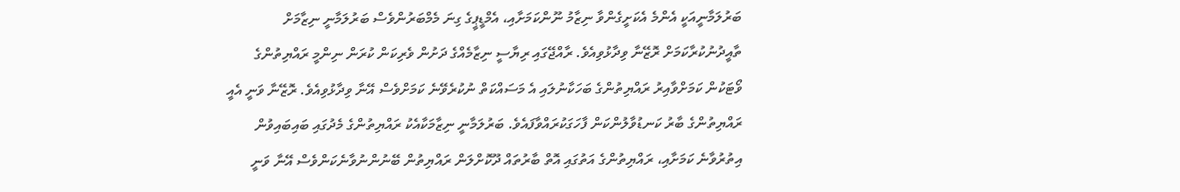ބަރުލަމާނީއަކީ އެންމެ އެކަށީގެންވާ ނިޒާމު ނޫންކަމަށާއި، އެމްޑީޕީގެ ގިނަ މެމްބަރުންވެސް ބަރުލަމާނީ ނިޒާމަށް ތާއީދުނުކުރާކަމަށް ރޮޒޭނާ ވިދާޅުވިއެވެ. ރާއްޖޭގައި ރިޔާސީ ނިޒާމެއްގެ ދަށުން ވެރިކަން ކުރަން ނިންމީ ރައްޔިތުންގެ ވޯޓަކުން ކަމަށްވާއިރު ރައްޔިތުންގެ ބަހަކާނުލައި އެ މަސައްކަތް ނުކުރެވޭނެ ކަމަށްވެސް އޭނާ ވިދާޅުވިއެވެ. ރޮޒޭނާ ވަނީ އެއީ ރައްޔިތުންގެ ބާރު ކަނޑުވާލުންކަން ފާހަގަކުރައްވާފައެވެ. ބަރުލަމާނީ ނިޒާމަކާއެކު ރައްޔިތުންގެ މެދުގައި ބައިބައިވުން އިތުރުވާނެ ކަމަށާއި، ރައްޔިތުންގެ އަތުގައި އޮތް ބާރުތައް ދޫކޮށްލަން ރައްޔިތުން ބޭނުންނުވާނެކަންވެސް އޭނާ ވަނީ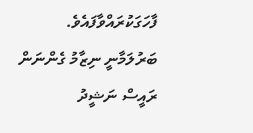ފާހަގަކުރައްވާފައެވެ.
ބަރުލަމާނީ ނިޒާމު ގެންނަން ރައީސް ނަޝީދު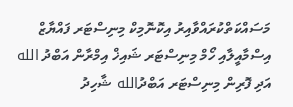މަސައްކަތްކުރައްވާއިރު އިކޮނޮމިކް މިނިސްޓަރ ފައްޔާޒް އިސްމާއީލާއި ހޯމް މިނިސްޓަރ ޝައިޚް އިމްރާން އަބްދު الله އަދި ފޮރިން މިނިސްޓަރ އަބްދުالله ޝާހިދު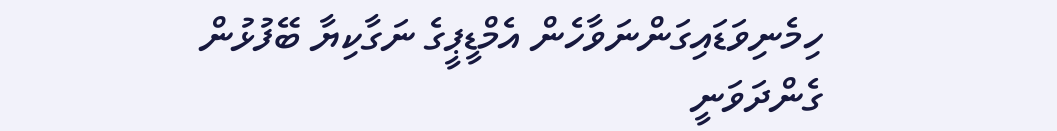ހިމެނިވަޑައިގަންނަވާހެން އެމްޑީޕީގެ ނަގާކިޔާ ބޭފުޅުން ގެންދަވަނީ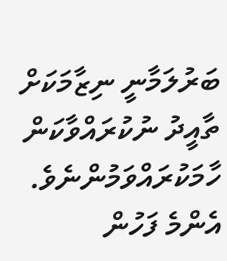ބަރުލަމާނީ ނިޒާމަކަށް ތާއީދު ނުކުރައްވާކަން ހާމަކުރައްވަމުންނެވެ.
އެންމެ ފަހުން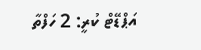އަޕްޑޭޓް ކުރީ: 2 ހަފްތާ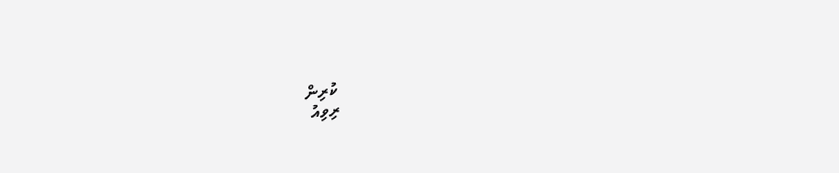ކުރިން
ރިވިއު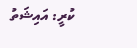ކުރީ: އައިޝަތު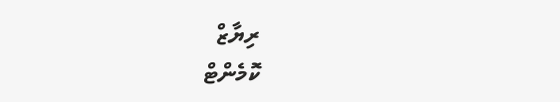ރިޔާޒް
ކޮމެންޓް